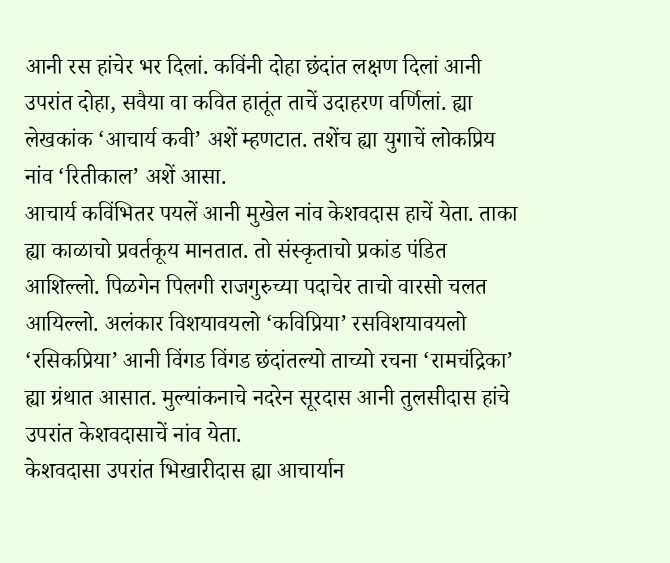आनी रस हांचेर भर दिलां. कविंनी दोहा छंदांत लक्षण दिलां आनी उपरांत दोहा, सवैया वा कवित हातूंत ताचें उदाहरण वर्णिलां. ह्या लेखकांक ‘आचार्य कवी’ अशें म्हणटात. तशेंच ह्या युगाचें लोकप्रिय नांव ‘रितीकाल’ अशें आसा.
आचार्य कविंभितर पयलें आनी मुखेल नांव केशवदास हाचें येता. ताका ह्या काळाचो प्रवर्तकूय मानतात. तो संस्कृताचो प्रकांड पंडित आशिल्लो. पिळगेन पिलगी राजगुरुच्या पदाचेर ताचो वारसो चलत आयिल्लो. अलंकार विशयावयलो ‘कविप्रिया’ रसविशयावयलो ‘रसिकप्रिया’ आनी विंगड विंगड छंदांतल्यो ताच्यो रचना ‘रामचंद्रिका’ ह्या ग्रंथात आसात. मुल्यांकनाचे नदरेन सूरदास आनी तुलसीदास हांचे उपरांत केशवदासाचें नांव येता.
केशवदासा उपरांत भिखारीदास ह्या आचार्यान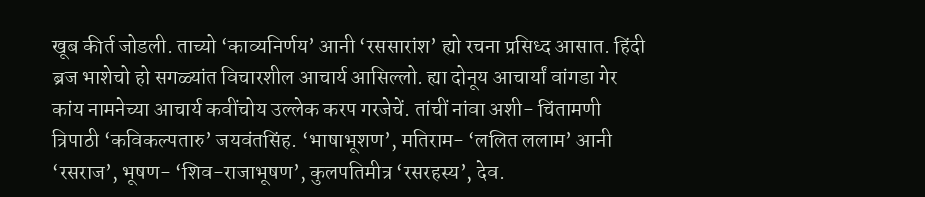खूब कीर्त जोडली. ताच्यो ‘काव्यनिर्णय’ आनी ‘रससारांश’ ह्यो रचना प्रसिध्द आसात. हिंदी ब्रज भाशेचो हो सगळ्यांत विचारशील आचार्य आसिल्लो. ह्या दोनूय आचार्यां वांगडा गेर कांय नामनेच्या आचार्य कवींचोय उल्लेक करप गरजेचें. तांचीं नांवा अशी- चिंतामणी त्रिपाठी ‘कविकल्पतारु’ जयवंतसिंह. ‘भाषाभूशण’, मतिराम- ‘ललित ललाम’ आनी ‘रसराज’, भूषण- ‘शिव-राजाभूषण’, कुलपतिमीत्र ‘रसरहस्य’, देव.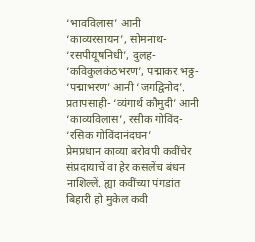‘भावविलास’ आनी ‘काव्यरसायन’, सोमनाथ- ‘रसपीयूषनिधी’, दुलह- ‘कविकुलकंठभरण’, पद्माकर भठ्ठ- ‘पद्माभरण’ आनी ‘जगद्विनोद’. प्रतापसाही- ‘व्यंगार्थ कौमुदी’ आनी ‘काव्यविलास’, रसीक गोविंद- ‘रसिक गोविंदानंदघन’
प्रेमप्रधान काव्या बरोवपी कवींचेर संप्रदायाचें वा हेर कसलेंच बंधन नाशिल्लें. ह्या कवींच्या पंगडांत बिहारी हो मुकेल कवी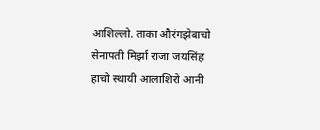आशिल्लो. ताका औरंगझेबाचो सेनापती मिर्झा राजा जयसिंह हाचो स्थायी आलाशिरो आनी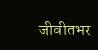जीवीतभर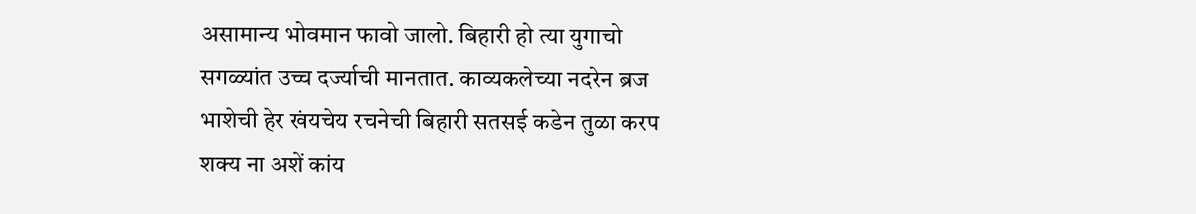असामान्य भोवमान फावो जालो. बिहारी हो त्या युगाचो सगळ्यांत उच्च दर्ज्याची मानतात. काव्यकलेच्या नदरेन ब्रज भाशेची हेर खंयचेय रचनेची बिहारी सतसई कडेन तुळा करप शक्य ना अशें कांय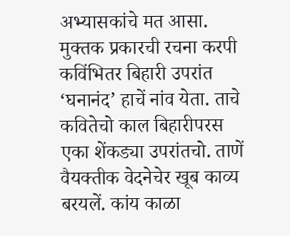अभ्यासकांचे मत आसा.
मुक्तक प्रकारची रचना करपी कविंभितर बिहारी उपरांत ‘घनानंद’ हाचें नांव येता. ताचे कवितेचो काल बिहारीपरस एका शेंकड्या उपरांतचो. ताणें वैयक्तीक वेदनेचेर खूब काव्य बरयलें. कांय काळा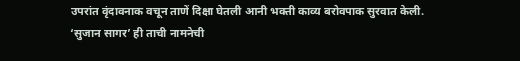उपरांत वृंदावनाक वचून ताणें दिक्षा घेतली आनी भक्ती काव्य बरोवपाक सुरवात केली. ‘सुजान सागर’ ही ताची नामनेची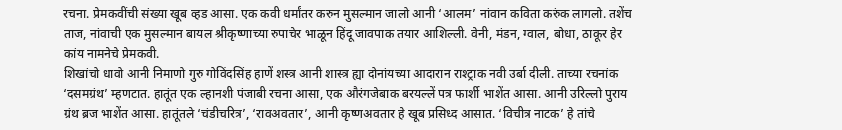रचना. प्रेमकवींची संख्या खूब व्हड आसा. एक कवी धर्मांतर करुन मुसल्मान जालो आनी ‘आलम’ नांवान कविता करुंक लागलो. तशेंच ताज, नांवाची एक मुसल्मान बायल श्रीकृष्णाच्या रुपाचेर भाळून हिंदू जावपाक तयार आशिल्ली. वेनी, मंडन, ग्वाल, बोधा, ठाकूर हेर कांय नामनेचे प्रेमकवी.
शिखांचो धावो आनी निमाणो गुरु गोविंदसिंह हाणें शस्त्र आनी शास्त्र ह्या दोनांयच्या आदारान राश्ट्राक नवी उर्बा दीली. ताच्या रचनांक ‘दसमग्रंथ’ म्हणटात. हातूंत एक ल्हानशी पंजाबी रचना आसा, एक औरंगजेबाक बरयल्लें पत्र फार्शी भाशेंत आसा. आनी उरिल्लो पुराय ग्रंथ ब्रज भाशेंत आसा. हातूंतले ‘चंडीचरित्र’, ‘रावअवतार’, आनी कृष्णअवतार हे खूब प्रसिध्द आसात. ‘विचीत्र नाटक’ हे तांचे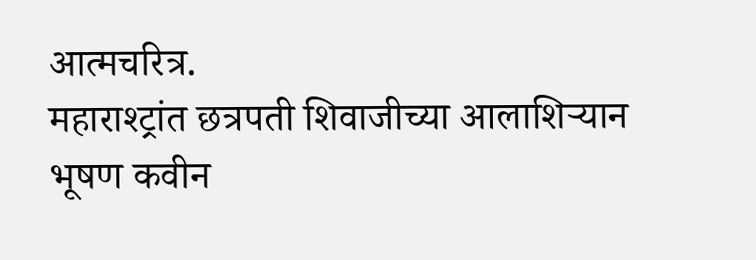आत्मचरित्र.
महाराश्ट्रांत छत्रपती शिवाजीच्या आलाशिऱ्यान भूषण कवीन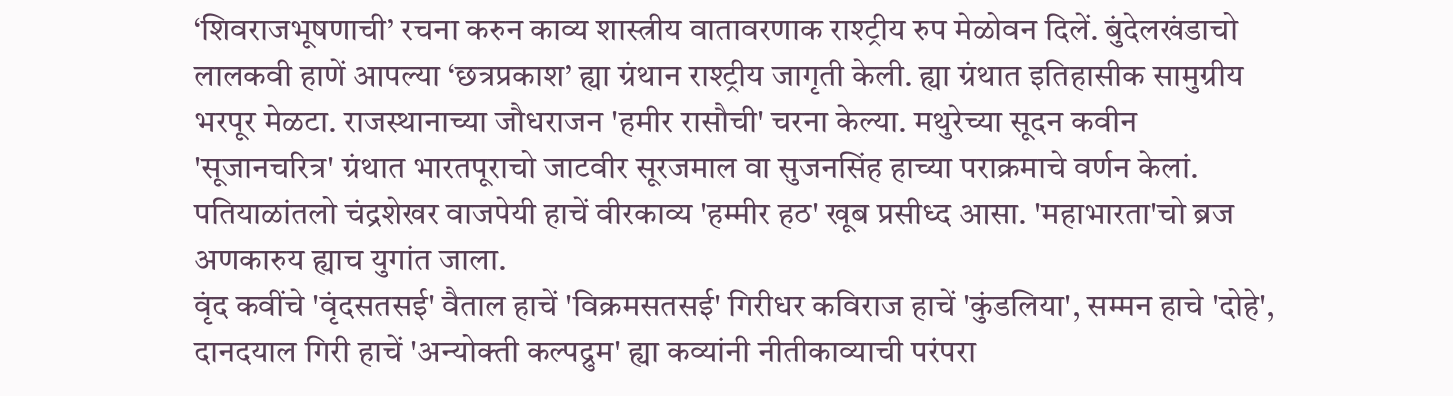‘शिवराजभूषणाची’ रचना करुन काव्य शास्त्रीय वातावरणाक राश्ट्रीय रुप मेळोवन दिलें. बुंदेलखंडाचो लालकवी हाणें आपल्या ‘छत्रप्रकाश’ ह्या ग्रंथान राश्ट्रीय जागृती केली. ह्या ग्रंथात इतिहासीक सामुग्रीय भरपूर मेळटा. राजस्थानाच्या जौधराजन 'हमीर रासौची' चरना केल्या. मथुरेच्या सूदन कवीन 'सूजानचरित्र' ग्रंथात भारतपूराचो जाटवीर सूरजमाल वा सुजनसिंह हाच्या पराक्रमाचे वर्णन केलां. पतियाळांतलो चंद्रशेखर वाजपेयी हाचें वीरकाव्य 'हम्मीर हठ' खूब प्रसीध्द आसा. 'महाभारता'चो ब्रज अणकारुय ह्याच युगांत जाला.
वृंद कवींचे 'वृंदसतसई' वैताल हाचें 'विक्रमसतसई' गिरीधर कविराज हाचें 'कुंडलिया', सम्मन हाचे 'दोहे', दानदयाल गिरी हाचें 'अन्योक्ती कल्पद्रुम' ह्या कव्यांनी नीतीकाव्याची परंपरा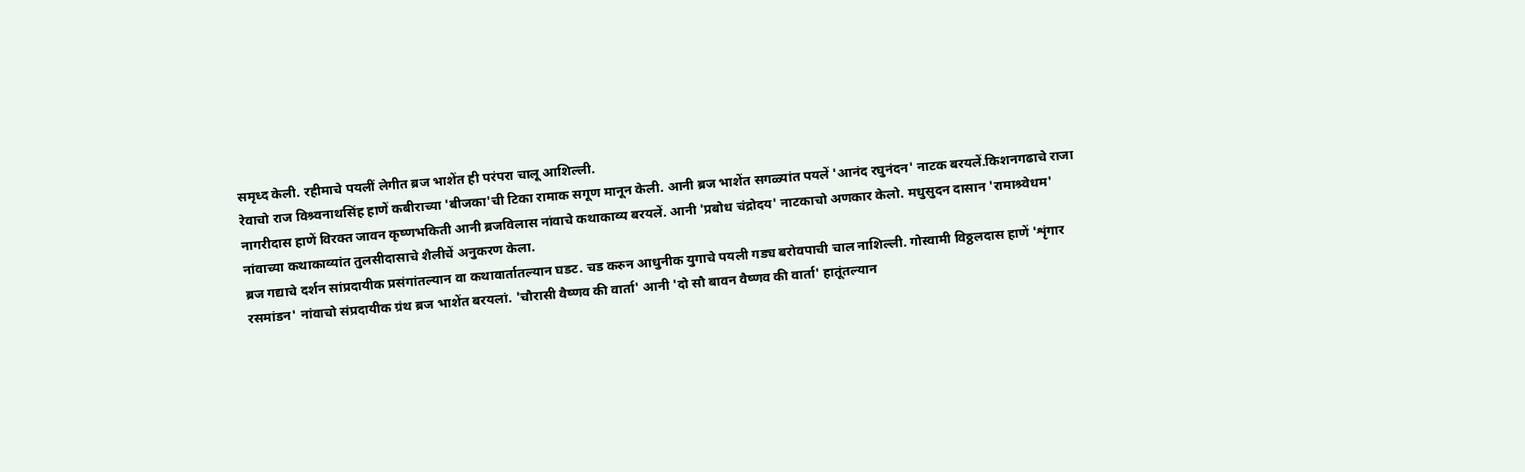समृध्द केली. रहीमाचे पयलीं लेगीत ब्रज भाशेंत ही परंपरा चालू आशिल्ली.
रेवाचो राज विश्र्वनाथसिंह हाणें कबीराच्या 'बीजका'ची टिका रामाक सगूण मानून केली. आनी ब्रज भाशेंत सगळ्यांत पयलें 'आनंद रघुनंदन' नाटक बरयलें.किशनगढाचे राजा नागरीदास हाणें विरक्त जावन कृष्णभकिती आनी ब्रजविलास नांवाचे कथाकाव्य बरयलें. आनी 'प्रबोध चंद्रोदय' नाटकाचो अणकार केलो. मधुसुदन दासान 'रामाश्र्वेधम' नांवाच्या कथाकाव्यांत तुलसीदासाचे शैलीचें अनुकरण केला.
ब्रज गद्याचे दर्शन सांप्रदायीक प्रसंगांतल्यान वा कथावार्तातल्यान घडट. चड करुन आधुनीक युगाचे पयली गड्य बरोवपाची चाल नाशिल्ली. गोस्वामी विठ्ठलदास हाणें 'शृंगार रसमांडन' नांवाचो संप्रदायीक ग्रंथ ब्रज भाशेंत बरयलां. 'चौरासी वैष्णव की वार्ता' आनी 'दो सौ बावन वैष्णव की वार्ता' हातूंतल्यान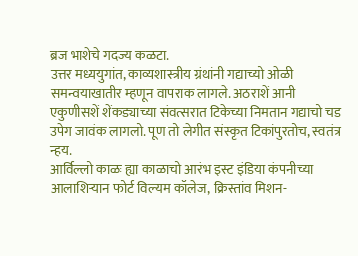ब्रज भाशेचे गदज्य कळटा.
उत्तर मध्ययुगांत, काव्यशास्त्रीय ग्रंथांनी गद्याच्यो ओळी समन्वयाखातीर म्हणून वापराक लागले. अठराशें आनी एकुणीसशें शेंकड्याच्या संवत्सरात टिकेच्या निमतान गद्याचो चड उपेग जावंक लागलो. पूण तो लेगीत संस्कृत टिकांपुरतोच, स्वतंत्र न्हय.
आर्विल्लो काळः ह्या काळाचो आरंभ इस्ट इंडिया कंपनीच्या आलाशिऱ्यान फोर्ट विल्यम कॉलेज, क्रिस्तांव मिशन-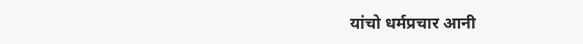यांचो धर्मप्रचार आनी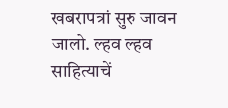खबरापत्रां सुरु जावन जालो. ल्हव ल्हव साहित्याचें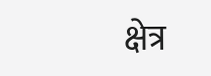क्षेत्र